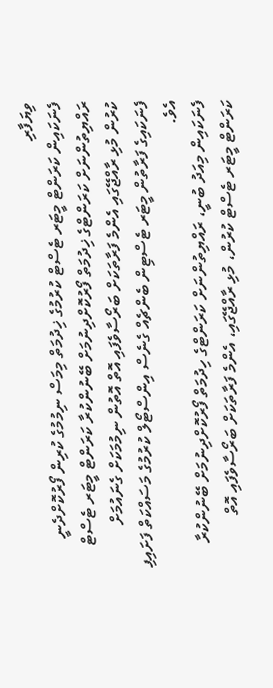ވިޔަފާރި
ފެނަކައިން ކަރަންޓް މީޓަރ ޓެސްޓް ކުރުމުގެ ޚިދުމަތް މިމަސް ނިމުމުގެ ކުރިން ފޯރުކޮށްދެނީ
ރައްޔިތުންނަށް ކަރަންޓްގެ ޚިދުމަތް ފޯރުކޮށްދިނުމަށް ބޭނުންކުރާ ކަރަންޓް މީޓަރ ޓެސްޓް ކުރުން މުޅި ރާއްޖޭގައި އެންމެ ފަރާތަކަށް ބަރޯސާވެފައި އޮތް އޮތުން ނިމުމަކަށް ގެނައުމަށް ފެނަކައިގެ ފަރާތުން މީޓަރ ޓެސްޓިން ބެންޗެއް ގެނެސް އިންސްޓޯލް ކުރުމުގެ މަސައްކަތް ފަށައިފި އެވެ.
ފެނަކައިން މިއަދު ބުނީ، ރައްޔިތުންނަށް ކަރަންޓްގެ ހިދުމަތް ފޯރުކޮށްދިނުމަށް ބޭނުންކުރާ ކަރަންޓް މީޓަރ ޓެސްޓް ކުރުން، މުޅި ރާއްޖޭގައި، އެންމެ ފަރާތަކަށް ބަރޯސާވެފައި އޮތް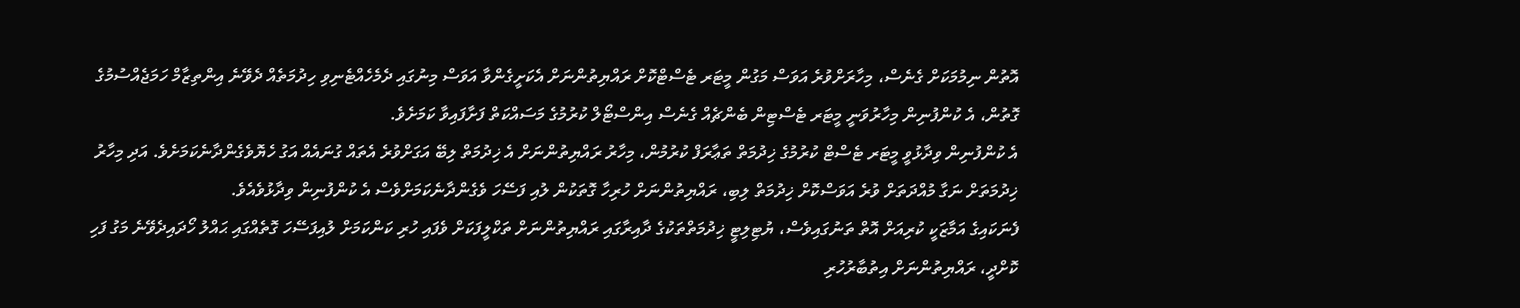އޮތުން ނިމުމަކަށް ގެނެސް، މިހާރަށްވުރެ އަވަސް މަގުން މީޓަރ ޓެސްޓްކޮށް ރައްޔިތުންނަށް އެކަށީގެންވާ އަވަސް މިނުގައި ދެމެހެއްޓެނިވި ހިދުމަތެއް ދެވޭނެ އިންތިޒާމް ހަމަޖެއްސުމުގެ ގޮތުން، އެ ކުންފުނިން މިހާރުވަނީ މީޓަރ ޓެސްޓިން ބެންޗެއް ގެނެސް އިންސްޓޯލް ކުރުމުގެ މަސައްކަތް ފަށާފައިވާ ކަމަށެވެ.
އެ ކުންފުނިން ވިދާޅުވީ މީޓަރ ޓެސްޓް ކުރުމުގެ ޚިދުމަތް ތަޢާރަފް ކުރުމުން، މިހާރު ރައްޔިތުންނަށް އެ ޚިދުމަތް ލިބޭ އަގަށްވުރެ އެތައް ގުނައެއް އަގު ހެޔޮވެގެންދާނެކަމަށެވެ. އަދި މިހާރު ޚިދުމަތަށް ނަގާ މުއްދަތަށް ވުރެ އަވަސްކޮށް ޚިދުމަތް ލިބި، ރައްޔިތުންނަށް ހުރިހާ ގޮތަކުން ލުއި ފަސޭހަ ވެގެންދާނެކަމަށްވެސް އެ ކުންފުނިން ވިދާޅުވެއެވެ.
ފެނަކައިގެ އަމާޒަކީ ކުރިއަށް އޮތް ތަނުގައިވެސް، ޔުޓިލިޓީ ޚިދުމަތްތަކުގެ ދާއިރާގައި ރައްޔިތުންނަށް ތަކްލީފަކަށް ވެފައި ހުރި ކަންކަމަށް ލުއިފަސޭހަ ގޮތެއްގައި ޙައްލު ހޯދައިދެވޭނެ މަގު ފަހި ކޮށްދީ، ރައްޔިތުންނަށް އިތުބާރުހުރި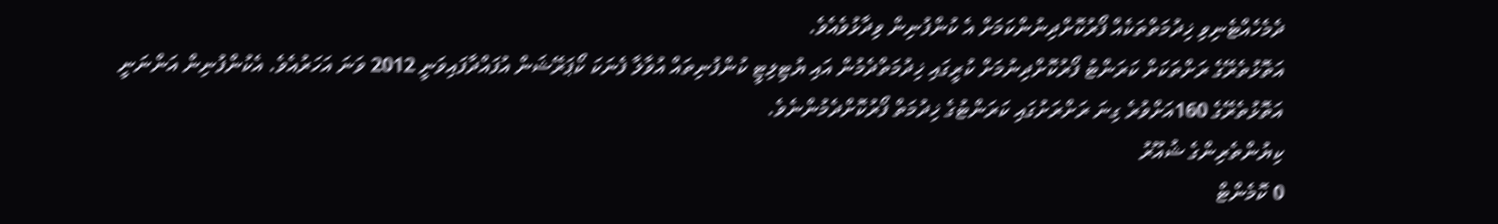ދެމެހެއްޓެނިވި ޚިދުމަތްތަކެއް ފޯރުކޮށްދިނުންކަމަށް އެ ކުންފުނިން ވިދާޅުވެއެވެ.
އަތޮޅުތެރޭގެ ރަށްތަކަށް ކަރަންޓު ފޯރުކޮށްދިނުމަށް ކުރީގައި ޚިދުމަތްދެމުން އައި ޔުޓިލިޓީ ކުންފުނިތައް އުވާލާ ފެނަކަ ކޯޕަރޭޝަން އުފައްދާފައިވަނީ 2012 ވަނަ އަހަރުއެވެ. އެކުންފުނިން އަންނަނީ އަތޮޅުތެރޭގެ 160އަށްވުރެ ގިނަ ރަށްރަށުގައި ކަރަންޓުގެ ޚިދުމަތް ފޯރުކޮށްދެމުންނެވެ.
ކިޔުންތެރިންގެ ޝުއޫރު
0 ކޮމެންޓް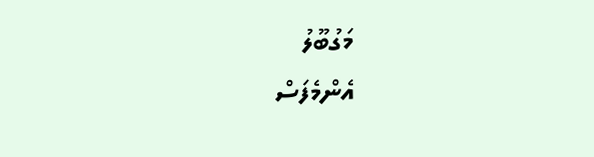މަގުބޫލު
އެންމެފަސް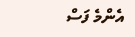އެންމެ ފަސް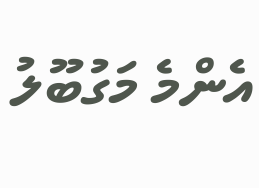އެންމެ މަގުބޫލު